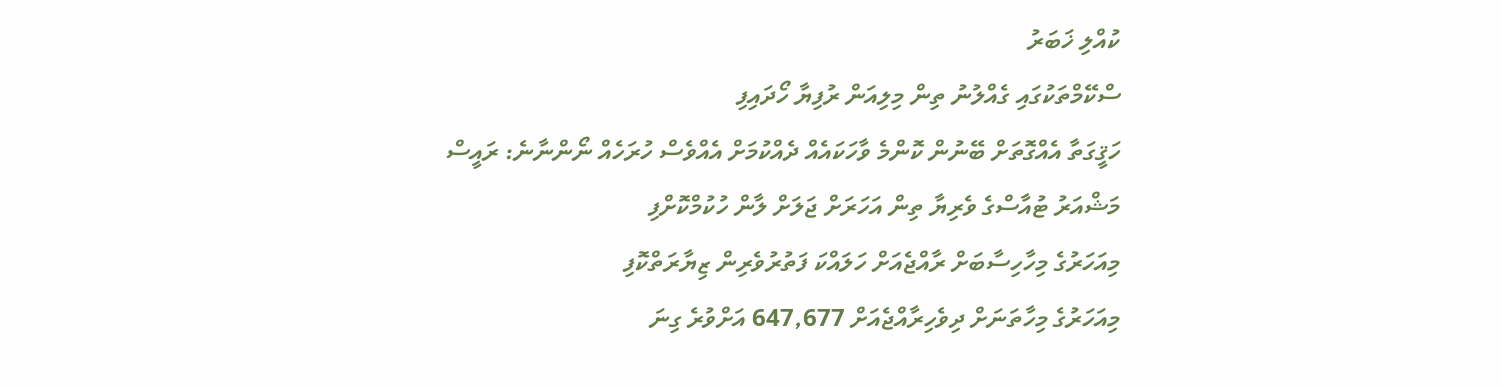ކުއްލި ޚަބަރު
ސްކޭމްތަކުގައި ގެއްލުނު ތިން މިލިއަން ރުފިޔާ ހޯދައިފި
ހަޤީގަތާ އެއްގޮތަށް ބޭނުން ކޮންމެ ވާހަކައެއް ދެއްކުމަށް އެއްވެސް ހުރަހެއް ނޯންނާނެ: ރައީސް
މަޝްއަރު ޓުއާސްގެ ވެރިޔާ ތިން އަހަރަށް ޖަލަށް ލާން ހުކުމްކޮށްފި
މިއަހަރުގެ މިހާހިސާބަށް ރާއްޖެއަށް ހަލައްކަ ފަތުރުވެރިން ޒިޔާރަތްކޮފި
މިއަހަރުގެ މިހާތަނަށް ދިވެހިރާއްޖެއަށް 647,677 އަށްވުރެ ގިނަ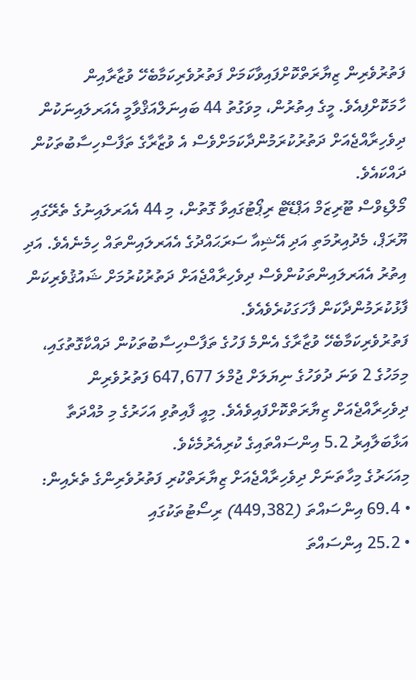ފަތުރުވެރިން ޒިޔާރަތްކޮށްފައިވާކަމަށް ފަތުރުވެރިކަމާބެހޭ ވުޒާރާއިން ހާމަކޮށްފިއެވެ. މީގެ އިތުރުން، މިވަގުތު 44 ބައިނަލްއަޤްވާމީ އެއަރލައިނަކުން ދިވެހިރާއްޖެއަށް ދަތުރުކުރަމުންދާކަމަށްވެސް އެ ވުޒާރާގެ ތަފާސްހިސާބުތަކުން ދައްކައެވެ.
މޯލްޑިވްސް ޓޫރިޒަމް އަޕްޑޭޓް ރިޕޯޓުގައިވާ ގޮތުން، މި 44 އެއަރލައިނުގެ ތެރޭގައި ޔޫރަޕް، މެދުއިރުމަތި އަދި އޭޝިއާ ސަރަޙައްދުގެ އެއަރލައިންތައް ހިމެނެއެވެ. އަދި އިތުރު އެއަރލައިންތަކުންވެސް ދިވެހިރާއްޖެއަށް ދަތުރުކުރުމަށް ޝައުޤުވެރިކަން ފާޅުކުރަމުންދާކަން ފާހަގަކުރެވެއެވެ.
ފަތުރުވެރިކަމާބެހޭ ވުޒާރާގެ އެންމެ ފަހުގެ ތަފާސްހިސާބުތަކުން ދައްކާގޮތުގައި، މިމަހުގެ 2 ވަނަ ދުވަހުގެ ނިޔަލަށް ޖުމްލަ 647,677 ފަތުރުވެރިން ދިވެހިރާއްޖެއަށް ޒިޔާރަތްކޮށްފައިވެއެވެ. މިއީ ފާއިތުވި އަހަރުގެ މި މުއްދަތާ އަޅާބަލާއިރު 5.2 އިންސައްތައިގެ ކުރިއެރުމެކެވެ.
މިއަހަރުގެ މިހާތަނަށް ދިވެހިރާއްޖެއަށް ޒިޔާރަތްކުރި ފަތުރުވެރިންގެ ތެރެއިން:
• 69.4 އިންސައްތަ (449,382) ރިސޯޓުތަކުގައި
• 25.2 އިންސައްތަ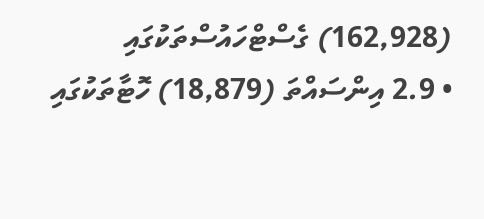(162,928) ގެސްޓްހައުސްތަކުގައި
• 2.9 އިންސައްތަ (18,879) ހޮޓާތަކުގައި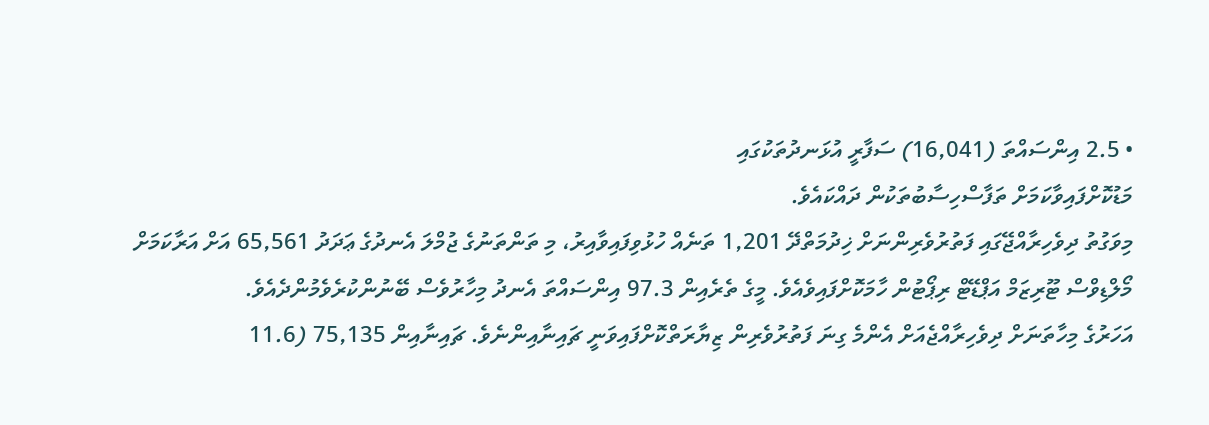• 2.5 އިންސައްތަ (16,041) ސަފާރީ އުޅަނދުތަކުގައި
މަޑުކޮށްފައިވާކަމަށް ތަފާސްހިސާބުތަކުން ދައްކައެވެ.
މިވަގުތު ދިވެހިރާއްޖޭގައި ފަތުރުވެރިންނަށް ޚިދުމަތްދޭ 1,201 ތަނެއް ހުޅުވިފައިވާއިރު، މި ތަންތަނުގެ ޖުމްލަ އެނދުގެ ޢަދަދު 65,561 އަށް އަރާކަމަށް މޯލްޑިވްސް ޓޫރިޒަމް އަޕްޑޭޓް ރިޕޯޓުން ހާމަކޮށްފައިވެއެވެ. މީގެ ތެރެއިން 97.3 އިންސައްތަ އެނދު މިހާރުވެސް ބޭނުންކުރެވެމުންދެއެވެ.
އަހަރުގެ މިހާތަނަށް ދިވެހިރާއްޖެއަށް އެންމެ ގިނަ ފަތުރުވެރިން ޒިޔާރަތްކޮށްފައިވަނީ ޗައިނާއިންނެވެ. ޗައިނާއިން 75,135 (11.6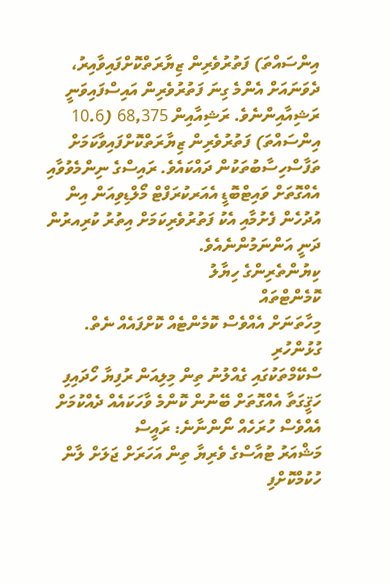އިންސައްތަ) ފަތުރުވެރިން ޒިޔާރަތްކޮށްފައިވާއިރު، ދެވަނައަށް އެންމެ ގިނަ ފަތުރުވެރިން އައިސްފައިވަނީ ރަޝިއާއިންނެވެ. ރަޝިއާއިން 68,375 (10.6 އިންސައްތަ) ފަތުރުވެރިން ޒިޔާރަތްކޮށްފައިވާކަމަށް ތަފާސްހިސާބުތަކުން ދައްކައެވެ. ރައިސްގެ ނިންމެވުވާއި އެއްގޮތަށް ވައިޓްބޮޑީ އެއަރކުރަފްޓް މޯލްޑިވިއަން އިން އުދުހެން ފެށުމާއި އެކު ފަތުރުވެރިކަމަށް އިތުރު ކުރިއރުން ދަނީ އަންނަމުންނެއެވެ.
ކިޔުންތެރިންގެ ހިޔާލު
ކޮމެންޓްތައް
މިހާތަނަށް އެއްވެސް ކޮމެންޓެއް ކޮށްފައެއް ނެތް.
ގުޅުންހުރި
ސްކޭމްތަކުގައި ގެއްލުނު ތިން މިލިއަން ރުފިޔާ ހޯދައިފި
ހަޤީގަތާ އެއްގޮތަށް ބޭނުން ކޮންމެ ވާހަކައެއް ދެއްކުމަށް އެއްވެސް ހުރަހެއް ނޯންނާނެ: ރައީސް
މަޝްއަރު ޓުއާސްގެ ވެރިޔާ ތިން އަހަރަށް ޖަލަށް ލާން ހުކުމްކޮށްފި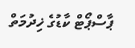ޕާސްޕޯޓް ކާޑުގެ ޚިދުމަތް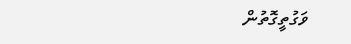ވަގުތީގޮތުން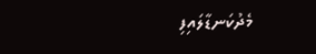މެދުކަނޑާލައިފި